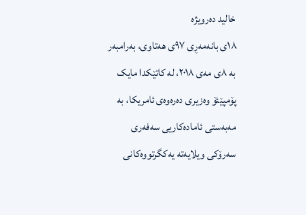خالید دەرویژە
۱٨ی بانەمەڕی ۹۷ی هەتاوی، بەرامبەر بە ٨ی مەی ۲۰۱٨، لە کاتێکدا مایک پۆمپێئۆ وەزیری دەرەوەی ئامریکا، بە مەبەستی ئامادەکاریی سەفەری سەرۆکی ویلایەتە یەکگرتووەکانی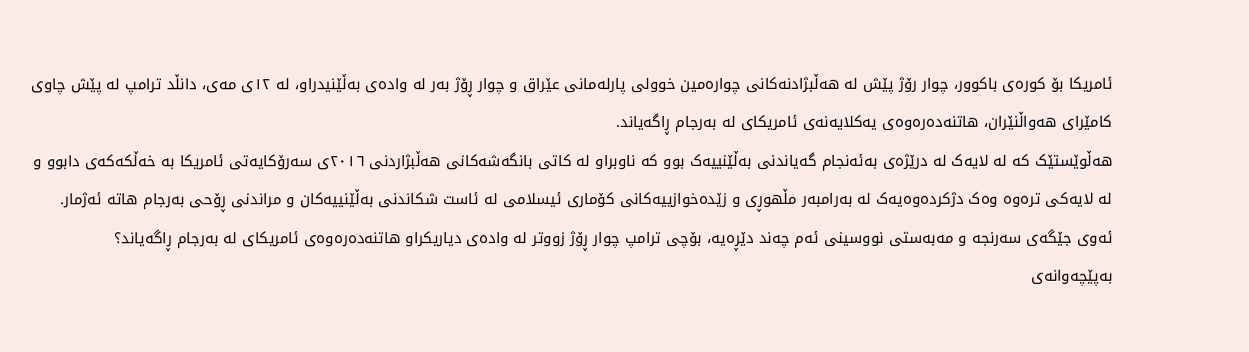ئامریکا بۆ کورەی باکوور، چوار رۆژ پێش لە هەڵبژادنەکانی چوارەمین خوولی پارلەمانی عێراق و چوار ڕۆژ بەر لە وادەی بەڵێنیدراو، لە ۱۲ی مەی، دانڵد ترامپ لە پێش چاوی کامێرای هەواڵنێران، هاتنەدەرەوەی یەکلایەنەی ئامریکای لە بەرجام ڕاگەیاند.
هەڵوێستێک کە لە لایەک لە درێژەی بەئەنجام گەیاندنی بەڵێنییەک بوو کە ناوبراو لە کاتی بانگەشەکانی هەڵبژاردنی ۲۰۱٦ی سەرۆکایەتی ئامریکا بە خەڵکەکەی دابوو و لە لایەکی ترەوە وەک دژکردەوەیەک لە بەرامبەر مڵهوڕی و زێدەخوازییەکانی کۆماری ئیسلامی لە ئاست شکاندنی بەڵێنییەکان و مراندنی ڕۆحی بەرجام هاتە ئەژمار.
ئەوی جێگەی سەرنجە و مەبەستی نووسینی ئەم چەند دێڕەیە، بۆچی ترامپ چوار ڕۆژ زووتر لە وادەی دیاریکراو هاتنەدەرەوەی ئامریکای لە بەرجام ڕاگەیاند؟
بەپێچەوانەی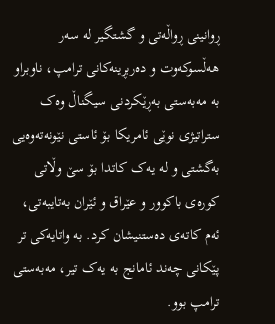ڕوانینی ڕواڵەتی و گشتگیر لە سەر هەڵسوکەوت و دەربڕینەکانی ترامپ، ناوبراو بە مەبەستی بەڕێکردنی سیگناڵ وەک ستراتیژی نوێی ئامریکا بۆ ئاستی نێونەتەوەیی بەگشتی و لە یەک کاتدا بۆ سێ وڵاتی کورەی باکوور و عێراق و ئێران بەتایبەتی، ئەم کاتەی دەستنیشان کرد. بە واتایەکی تر پێکانی چەند ئامانج بە یەک تیر، مەبەستی ترامپ بوو.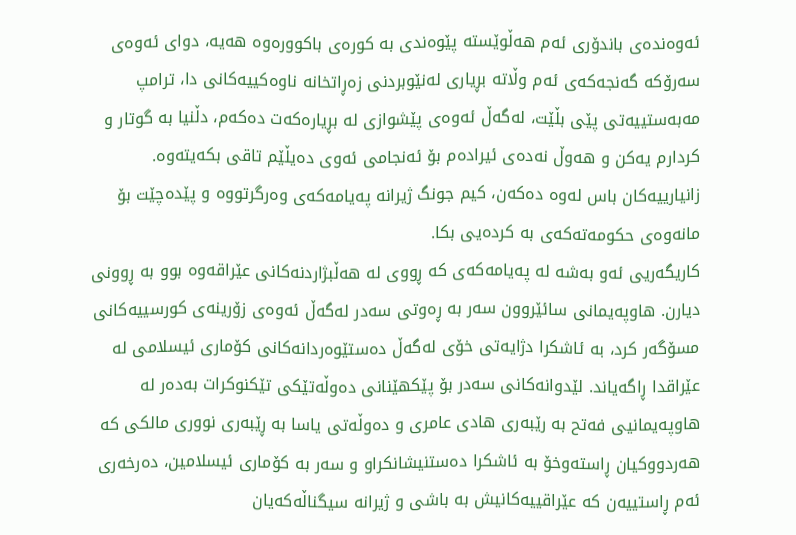ئەوەندەی باندۆری ئەم هەڵوێستە پێوەندی بە کورەی باکوورەوە هەیە، دوای ئەوەی سەرۆکە گەنجەکەی ئەم وڵاتە بڕیاری لەنێوبردنی زەڕاتخانە ناوەکییەکانی دا، ترامپ مەبەستییەتی پێی بڵێت، لەگەڵ ئەوەی پێشوازی لە بڕیارەکەت دەکەم، دڵنیا بە گوتار و کردارم یەکن و هەوڵ نەدەی ئیرادەم بۆ ئەنجامی ئەوی دەیڵێم تاقی بکەیتەوە. زانیارییەکان باس لەوە دەکەن، کیم جونگ ژیرانە پەیامەکەی وەرگرتووە و پێدەچێت بۆ مانەوەی حکومەتەکەی بە کردەیی بکا.
کاریگەریی ئەو بەشە لە پەیامەکەی کە ڕووی لە هەڵبژاردنەکانی عێراقەوە بوو بە ڕوونی دیارن. هاوپەیمانی سائێروون سەر بە ڕەوتی سەدر لەگەڵ ئەوەی زۆرینەی کورسییەکانی مسۆگەر کرد، بە ئاشکرا دژایەتی خۆی لەگەڵ دەستێوەردانەکانی کۆماری ئیسلامی لە عێراقدا ڕاگەیاند. لێدوانەکانی سەدر بۆ پێکهێنانی دەوڵەتێکی تێکنوکرات بەدەر لە هاوپەیمانیی فەتح بە رێبەری هادی عامری و دەوڵەتی یاسا بە ڕێبەری نووری مالکی کە هەردووکیان ڕاستەوخۆ بە ئاشکرا دەستنیشانکراو و سەر بە کۆماری ئیسلامین، دەرخەری ئەم ڕاستییەن کە عێراقییەکانیش بە باشی و ژیرانە سیگناڵەکەیان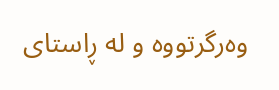وەرگرتووە و لە ڕاستای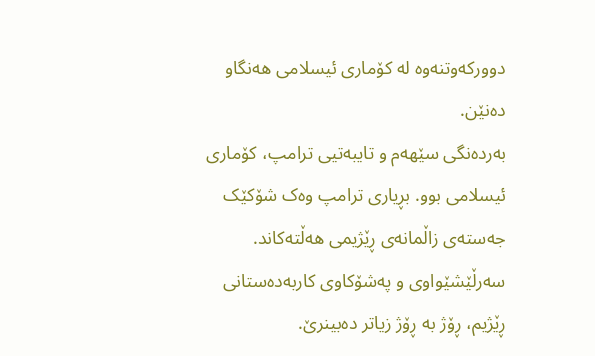دوورکەوتنەوە لە کۆماری ئیسلامی هەنگاو دەنێن.
بەردەنگی سێهەم و تایبەتیی ترامپ، کۆماری ئیسلامی بوو. بڕیاری ترامپ وەک شۆکێک جەستەی زاڵمانەی ڕێژیمی هەڵتەکاند. سەرڵێشێواوی و پەشۆکاوی کاربەدەستانی ڕێژیم، ڕۆژ بە ڕۆژ زیاتر دەبینرێ.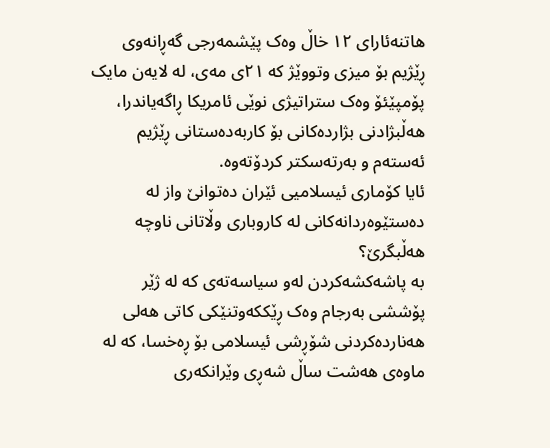هاتنەئارای ۱۲ خاڵ وەک پێشمەرجی گەڕانەوی ڕێژیم بۆ میزی وتووێژ کە ۲۱ی مەی، لە لایەن مایک پۆمپێئۆ وەک ستراتیژی نوێی ئامریکا ڕاگەیاندرا، هەڵبژادنی بژاردەکانی بۆ کاربەدەستانی ڕێژیم ئەستەم و بەرتەسکتر کردۆتەوە.
ئایا کۆماری ئیسلامیی ئێران دەتوانێ واز لە دەستێوەردانەکانی لە کاروباری وڵاتانی ناوچە هەڵبگرێ؟
بە پاشەکشەکردن لەو سیاسەتەی کە لە ژێر پۆششی بەرجام وەک ڕێککەوتنێکی کاتی هەلی هەناردەکردنی شۆڕشی ئیسلامی بۆ ڕەخسا، کە لە ماوەی هەشت ساڵ شەڕی وێرانکەری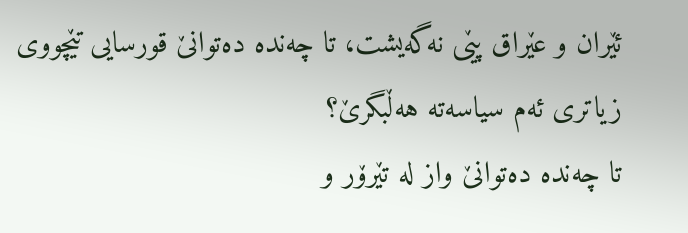ئێران و عێراق پێی نەگەیشت، تا چەندە دەتوانێ قورسایی تێچووی زیاتری ئەم سیاسەتە هەڵبگرێ؟
تا چەندە دەتوانێ واز لە تێرۆر و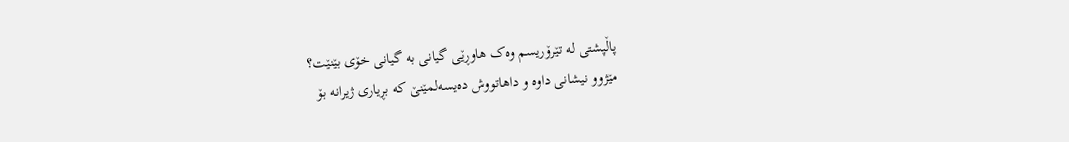پاڵپشتی لە تێرۆریسم وەک هاوڕێی گیانی بە گیانی خۆی بێنێت؟
مێژوو نیشانی داوە و داهاتووش دەیسەلمێنێ کە بڕیاری ژیرانە بۆ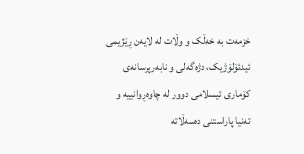خزمەت بە خەڵک و وڵات لە لایەن ڕێژیمی ئیدئۆلۆژیک، دژەگەلی و نابەرپرسانەی کۆماری ئیسلامی دوور لە چاوەڕوانییە و تەنیا پاراستنی دەسەڵاتە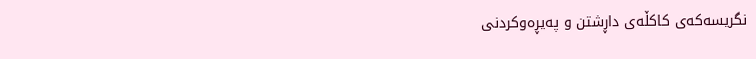نگریسەکەی کاکڵەی داڕشتن و پەیڕەوکردنی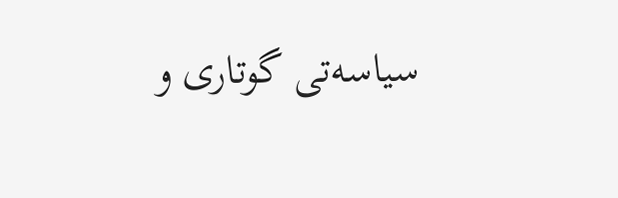سیاسەتی گوتاری و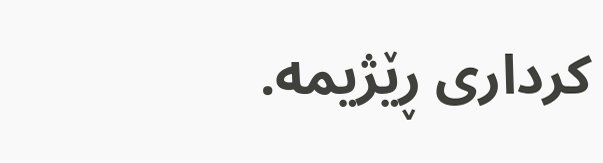کرداری ڕێژیمە.